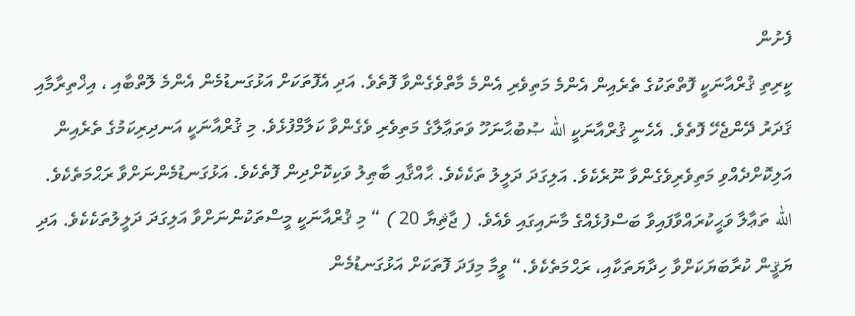ފެށުން
ކީރިތި ޤުރްއާނަކީ ފޮތްތަކުގެ ތެރެއިން އެންމެ މަތިވެރި އެންމެ މާތްވެގެންވާ ފޮތެވެ. އަދި އެފޮތަކަށް އަޅުގަނޑުމެން އެންމެ ލޮތްބާއި ، އިޚްތިރާމާއި ޤަދަރު ދޭންޖެހޭ ފޮތެވެ. އެހެނީ ޤުރްއާނަކީ الله ޞުބުޙާނަހޫ ވަތަޢާލާގެ މަތިވެރި ވެގެންވާ ކަލާމްފުޅެވެ. މި ޤުރްއާނަކީ އަނދިރިކަމުގެ ތެރެއިން އަލިކޮށްދެއްވި މަތިވެރިވެގެންވާ ނޫރެކެވެ. އަލިގަދަ ދަލީލު ތަކެކެވެ. ޙާއްޤާއި ބާޠިލު ވަކިކޮށްދިން ފޮތެކެވެ. އަޅުގަނޑުމެންނަށްވާ ރަޙްމަތެކެވެ.
الله ތަޢާލާ ވަޙީކުރައްވާފައިވާ ބަސްފުޅެއްގެ މާނައިގައި ވެއެވެ. ( ޖާޘިޔާ 20 ) “ މި ޤުރްއާނަކީ މީސްތަކުންނަށްވާ އަލިގަދަ ދަލީލުތަކެކެވެ. އަދި ޔަޤީން ކުރާބަޔަކަށްވާ ހިދާޔަތަކާއި، ރަޙްމަތެކެވެ.“ ވީމާ މިފަދަ ފޮތަކަށް އަޅުގަނޑުމެން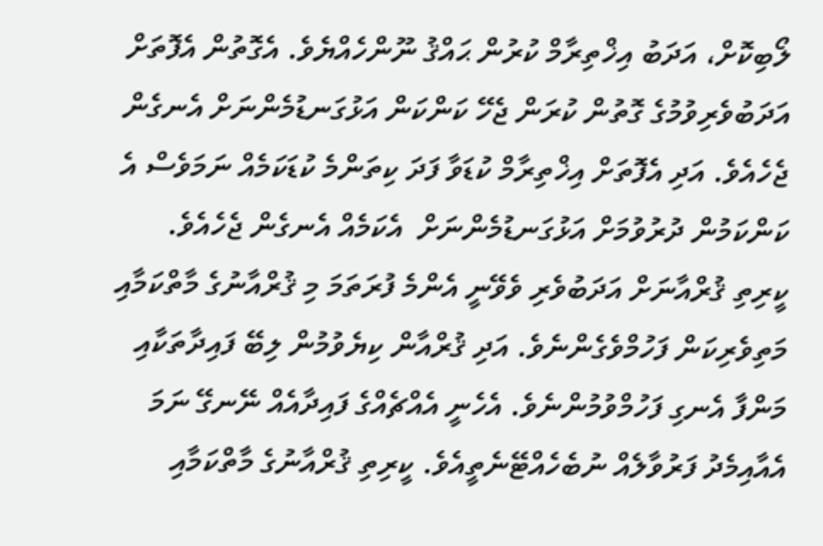ލޯބިކޮށް، އަދަބު އިޚްތިރާމް ކުރުން ޙައްޤު ނޫންހެއްޔެވެ. އެގޮތުން އެފޮތަށް އަދަބުވެރިވުމުގެ ގޮތުން ކުރަން ޖެހޭ ކަންކަން އަޅުގަނޑުމެންނަށް އެނގެން ޖެހެއެވެ. އަދި އެފޮތަށް އިޚްތިރާމް ކުޑަވާ ފަދަ ކިތަންމެ ކުޑަކަމެއް ނަމަވެސް އެ ކަންކަމުން ދުރުވުމަށް އަޅުގަނޑުމެންނަށް  އެކަމެއް އެނގެން ޖެހެއެވެ.
ކީރިތި ޤުރްއާނަށް އަދަބުވެރި ވެވޭނީ އެންމެ ފުރަތަމަ މި ޤުރްއާނުގެ މާތްކަމާއި މަތިވެރިކަން ފަހުމްވެގެންނެވެ. އަދި ޤުރްއާން ކިޔެވުމުން ލިބޭ ފައިދާތަކާއި މަންފާ އެނގި ފަހުމްވުމުންނެވެ. އެހެނީ އެއްޗެއްގެ ފައިދާއެއް ނޭނގޭ ނަމަ އެއާއިމެދު ފަރުވާލެއް ނުބެހެއްޓޭނެތީއެވެ. ކީރިތި ޤުރްއާނުގެ މާތްކަމާއި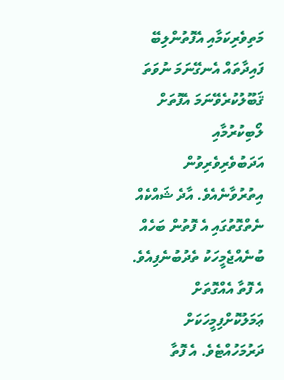މަތިވެރިކަމާއި އެފޮތުންލިބޭ ފައިދާތައް އެނގޭނަމަ ނުވަތަ ޤަބޫލުކުރެވޭނަމަ އެފޮތަށް ލޯބިކުރުމާއި އަދަބުވެރިވެރިވުން އިތުރުވާނެއެވެ. އާދެ ޝައްކެއް ނެތްގޮތުގައި އެ ފޮތުން ބަހެއް ބުނެއްޖެމީހަކު ތެދުބުނެފިއެވެ. އެ ފޮތާ އެއްގޮތަށް ޢަމަލުކޮށްފިމީހަކަށް ދަރުމަހުއްޓެވެ. އެ ފޮތާ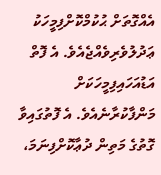އެއްގޮތަށް ޙުކުމްކޮށްފިމީހަކު ޢަދުލުވެރިވެއްޖެއެވެ. އެ ފޮތް އަޑުއަހައިފިމީހަކަށް މަންފާކުރާނެއެވެ. އެ ފޮތުގައިވާ ގޮތުގެ މަތިން ދުޢާކޮށްފިނަމަ،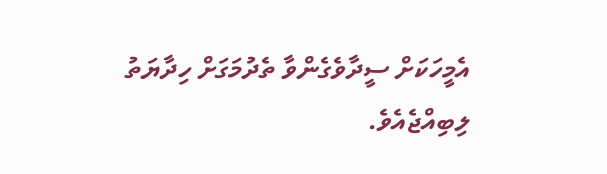އެމީހަކަށް ސީދާވެގެންވާ ތެދުމަގަށް ހިދާޔަތު ލިބިއްޖެއެވެ.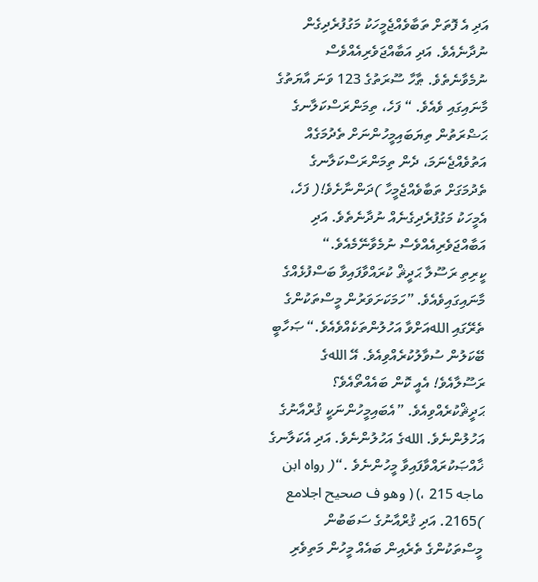އަދި އެ ފޮތަށް ތަބާވެއްޖެމީހަކު މަގުފުރެދިގެން ނުދާނެއެވެ. އަދި އަބާއްޖަވެރިއެއްވެސް ނުމެވާނެތެވެ. ޠާހާ ސޫރަތުގެ 123 ވަނަ އާޔަތުގެ މާނައިގައި ވެއެވެ. “ ފަހެ، ތިމަންރަސްކަލާނގެ ޙަޟްރަތުން ތިޔަބައިމީހުންނަށް ތެދުމަގެއް އަތުވެއްޖެނަމަ، ދެން ތިމަންރަސްކަލާނގެ ތެދުމަގަށް ތަބާވެއްޖެމީހާ )ދަންނާށެވެ!( ފަހެ، އެމީހަކު މަގުފުރެދިގެނެއް ނުދާނެތެވެ. އަދި އަބާއްޖަވެރިއެއްވެސް ނުމެވާނޭމެއެވެ.“
ކީރިތި ރަސޫލާ ޙަދީޘް ކުރައްވާފައިވާ ބަސްފުޅެއްގެ މާނައިގައިވެއެވެ. ”ހަމަކަށަވަރުން މީސްތަކުންގެ ތެރޭގައި اللهއަށްވާ އަހުލުންތަކެއްވެއެވެ.“ ޞަހާބީ ބޭކަލުން ސުވާލުކުރެއްވިއެވެ. އޭ اللهގެ ރަސޫލާއެވެ! އެއީ ކޮން ބައެއްތޯއެވެ؟ ޙަދީޘްކުރެއްވިއެވެ. ”އެބައިމީހުންނަކީ ޤުރްއާނުގެ އަހުލުންނެވެ. اللهގެ އަހުލުންނެވެ. އަދި އެކަލާނގެ ޚާއްޞަކުރައްވާފައިވާ މީހުންނެވެ .“( رواه ابن ماجه 215 ،) ( وهو ف صحيح اجلامع )2165. އަދި ޤުރްއާނުގެ ސަބަބުން މީސްތަކުންގެ ތެރެއިން ބައެއް މީހުން މަތިވެރި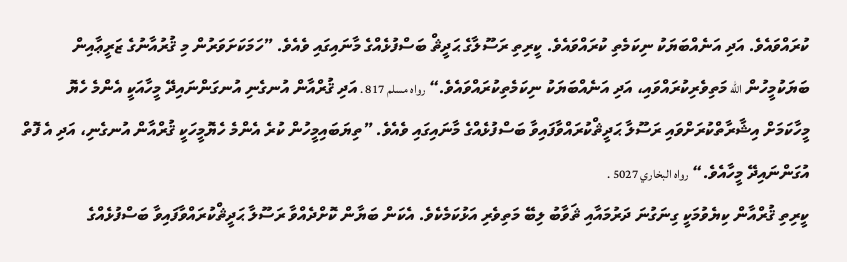ކުރައްވައެވެ. އަދި އަނެއްބަޔަކު ނިކަމެތި ކުރައްވައެވެ. ކީރިތި ރަސޫލާގެ ޙަދީޘް ބަސްފުޅެއްގެ މާނައިގައި ވެއެވެ. ”ހަމަކަށަވަރުން މި ޤުރުއާނުގެ ޒަރީޢާއިން ބަޔަކުމީހުން الله މަތިވެރިކުރައްވައި، އަދި އަނެއްބަޔަކު ނިކަމެތިކުރައްވައެވެ.“ رواه مسلم 817 . އަދި ޤުރްއާން އުނގެނި އުނގަންނައިދޭ މީހާއަކީ އެންމެ ހެޔޮ މީހާކަމަށް އިޝާރާތްކުރަށްވައި ރަސޫލާ ޙަދީޘްކުރައްވާފައިވާ ބަސްފުޅެއްގެ މާނައިގައި ވެއެވެ. ”ތިޔަބައިމީހުން ކުރެ އެންމެ ހެޔޮމީހަކީ ޤުރްއާން އުނގެނި، އަދި އެ ފޮތް އުގަންނައިދޭ މީހާއެވެ.“ رواه البخاري 5027 .
ކީރިތި ޤުރްއާން ކިޔެވުމަކީ ގިނަގުނަ ދަރުމައާއި ޘަވާބު ލިބޭ މަތިވެރި އަޅުކަމެކެވެ. އެކަން ބަޔާން ކޮށްދެއްވާ ރަސޫލާ ޙަދީޘްކުރައްވާފައިވާ ބަސްފުޅެއްގެ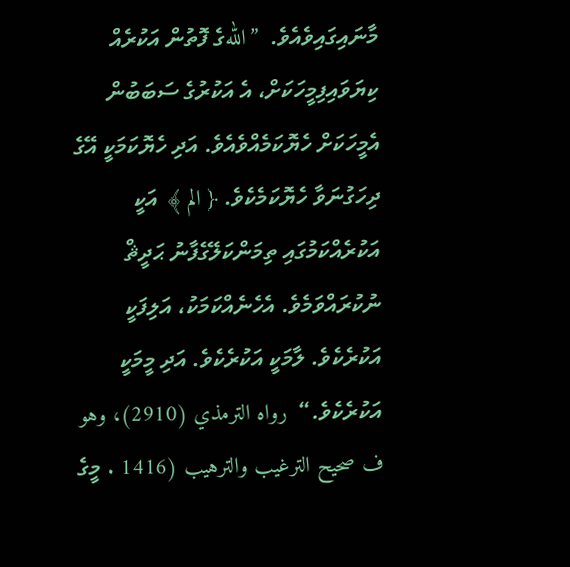މާނައިގައިވެއެވެ.  ”اللهގެ ފޮތުން އަކުރެއް ކިޔަވައިފިމީހަކަށް، އެ އަކުރުގެ ސަބަބުން އެމީހަކަށް ހެޔޮކަމެއްވެއެވެ. އަދި ހެޔޮކަމަކީ އޭގެ ދިހަގުނަވާ ހެޔޮކަމެކެވެ. ﴿ الم ﴾ އަކީ އަކުރެއްކަމުގައި ތިމަންކަލޭގެފާނު ޙަދީޘް ނުކުރައްވަމެވެ. އެހެނެއްކަމަކު، އަލިފަކީ އަކުރެކެވެ. ލާމަކީ އަކުރެކެވެ. އަދި މީމަކީ އަކުރެކެވެ.“  رواه الترمذي (2910)، وهو ف صحيح الترغيب والترهيب (1416 . މީގެ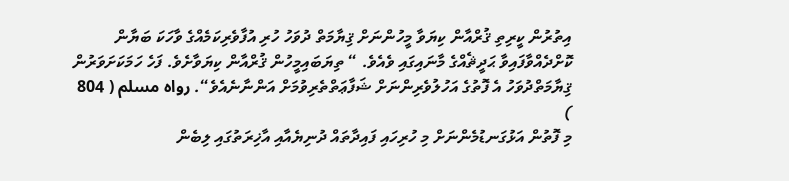އިތުރުން ކީރިތި ޤުރްއާން ކިޔަވާ މީހުންނަށް ޤިޔާމަތް ދުވަހު ހުރި އުފާވެރިކަމެއްގެ ވާހަކަ ބަޔާން ކޮށްދެއްވާފައިވާ ޙަދީޘެއްގެ މާނައިގައި ވެއެވެ. “ ތިޔަބައިމީހުން ޤުރްއާން ކިޔަވާށެވެ. ފަހެ ހަމަކަށަވަރުން ޤިޔާމަތްދުވަހު އެ ފޮތުގެ އަހުލުވެރިންނަށް ޝަފާޢަތްތެރިވުމަށް އަންނާނެއެވެ“. رواه مسلم ( 804 )
މި ފޮތުން އަޅުގަނޑުމެންނަށް މި ހުރިހައި ފައިދާތައް ދުނިޔެއާއި އާޚިރަތުގައި ލިބެން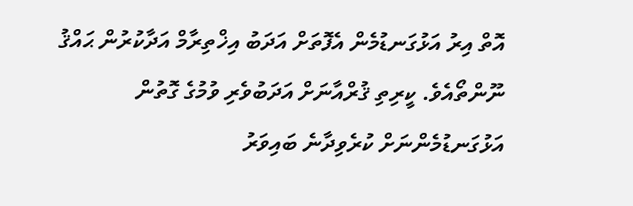އޮތް އިރު އަޅުގަނޑުމެން އެފޮތަށް އަދަބު އިޚްތިރާމް އަދާކުރުން ޙައްޤު ނޫންތޯއެވެ. ކީރިތި ޤުރްއާނަށް އަދަބުވެރި ވުމުގެ ގޮތުން އަޅުގަނޑުމެންނަށް ކުރެވިދާނެ ބައިވަރު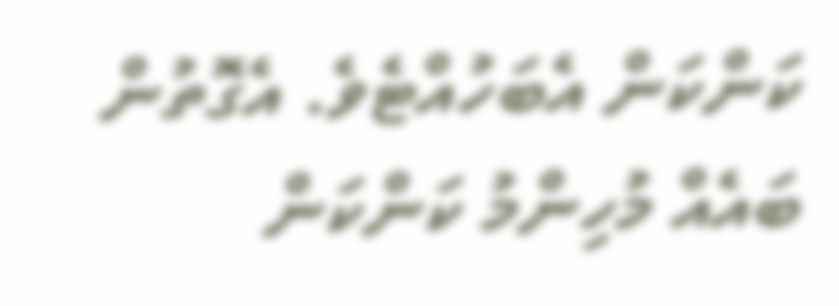ކަންކަން އެބަހުއްޓެވެ. އެގޮތުން ބައެއް މުހިންމު ކަންކަން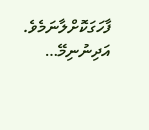ފާހަގަކޮށްލާނަމެވެ.
އަދިނުނިމޭ…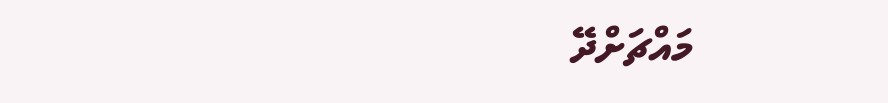މައްޗަށްދޭ